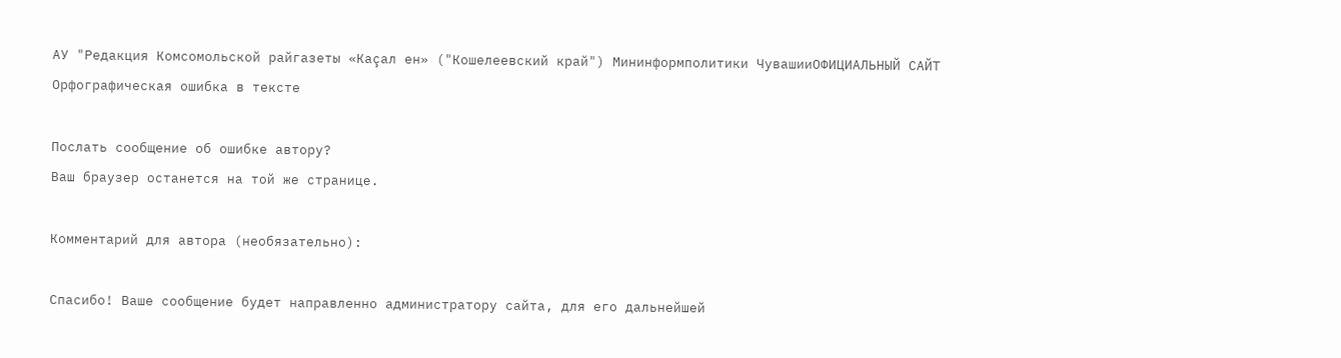АУ "Редакция Комсомольской райгазеты «Каçал ен» ("Кошелеевский край") Мининформполитики ЧувашииОФИЦИАЛЬНЫЙ САЙТ
Орфографическая ошибка в тексте

Послать сообщение об ошибке автору?
Ваш браузер останется на той же странице.

Комментарий для автора (необязательно):

Спасибо! Ваше сообщение будет направленно администратору сайта, для его дальнейшей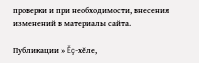проверки и при необходимости, внесения изменений в материалы сайта.

Публикации » Ĕç-хĕле,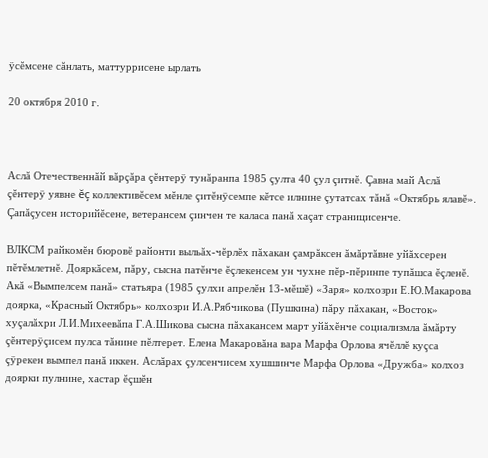ÿсĕмсене сăнлать, маттуррисене ырлать

20 октября 2010 г.



Аслă Отечественнăй вăрçăра çĕнтерÿ тунăранпа 1985 çулта 40 çул çитнĕ. Çавна май Аслă çĕнтерÿ уявне ĕç коллективĕсем мĕнле çитĕнÿсемпе кĕтсе илнине çутатсах тăнă «Октябрь ялавĕ». Çапăçусен историйĕсене, ветерансем çинчен те каласа панă хаçат страницисенче.

ВЛКСМ райкомĕн бюровĕ районти выльăх-чĕрлĕх пăхакан çамрăксен ăмăртăвне уйăхсерен пĕтĕмлетнĕ. Дояркăсем, пăру, сысна патĕнче ĕçлекенсем ун чухне пĕр-пĕринпе тупăшса ĕçленĕ. Акă «Вымпелсем панă» статьяра (1985 çулхи апрелĕн 13-мĕшĕ) «Заря» колхозри Е.Ю.Макарова доярка, «Красный Октябрь» колхозри И.А.Рябчикова (Пушкина) пăру пăхакан, «Восток» хуçалăхри Л.И.Михеевăпа Г.А.Шикова сысна пăхакансем март уйăхĕнче социализмла ăмăрту çĕнтерÿçисем пулса тăнине пĕлтерет. Елена Макаровăна вара Марфа Орлова ячĕллĕ куçса çÿрекен вымпел панă иккен. Аслăрах çулсенчисем хушшинче Марфа Орлова «Дружба» колхоз доярки пулнине, хастар ĕçшĕн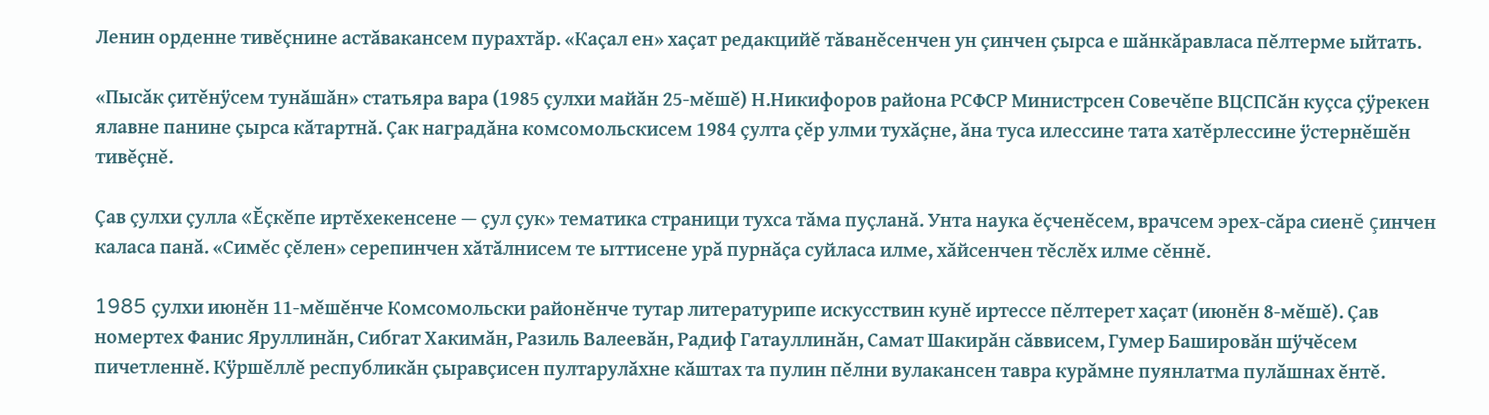Ленин орденне тивĕçнине астăвакансем пурахтăр. «Каçал ен» хаçат редакцийĕ тăванĕсенчен ун çинчен çырса е шăнкăравласа пĕлтерме ыйтать.

«Пысăк çитĕнÿсем тунăшăн» статьяра вара (1985 çулхи майăн 25-мĕшĕ) Н.Никифоров района РСФСР Министрсен Совечĕпе ВЦСПСăн куçса çÿрекен ялавне панине çырса кăтартнă. Çак наградăна комсомольскисем 1984 çулта çĕр улми тухăçне, ăна туса илессине тата хатĕрлессине ÿстернĕшĕн тивĕçнĕ.

Çав çулхи çулла «Ĕçкĕпе иртĕхекенсене — çул çук» тематика страници тухса тăма пуçланă. Унта наука ĕçченĕсем, врачсем эрех-сăра сиенĕ çинчен каласа панă. «Симĕс çĕлен» серепинчен хăтăлнисем те ыттисене урă пурнăçа суйласа илме, хăйсенчен тĕслĕх илме сĕннĕ.

1985 çулхи июнĕн 11-мĕшĕнче Комсомольски районĕнче тутар литературипе искусствин кунĕ иртессе пĕлтерет хаçат (июнĕн 8-мĕшĕ). Çав номертех Фанис Яруллинăн, Сибгат Хакимăн, Разиль Валеевăн, Радиф Гатауллинăн, Самат Шакирăн сăввисем, Гумер Башировăн шÿчĕсем пичетленнĕ. Кÿршĕллĕ республикăн çыравçисен пултарулăхне кăштах та пулин пĕлни вулакансен тавра курăмне пуянлатма пулăшнах ĕнтĕ.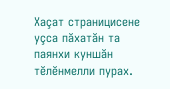Хаçат страницисене уçса пăхатăн та паянхи куншăн тĕлĕнмелли пурах.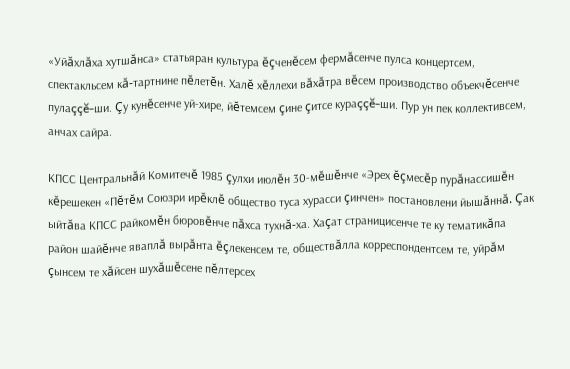«Уйăхлăха хутшăнса» статьяран культура ĕçченĕсем фермăсенче пулса концертсем, спектакльсем кă-тартнине пĕлетĕн. Халĕ хĕллехи вăхăтра вĕсем производство объекчĕсенче пулаççĕ-ши. Çу кунĕсенче уй-хире, йĕтемсем çине çитсе кураççĕ-ши. Пур ун пек коллективсем, анчах сайра.

КПСС Центральнăй Комитечĕ 1985 çулхи июлĕн 30-мĕшĕнче «Эрех ĕçмесĕр пурăнассишĕн кĕрешекен «Пĕтĕм Союзри ирĕклĕ общество туса хурасси çинчен» постановлени йышăннă. Çак ыйтăва КПСС райкомĕн бюровĕнче пăхса тухнă-ха. Хаçат страницисенче те ку тематикăпа район шайĕнче яваплă вырăнта ĕçлекенсем те, обществăлла корреспондентсем те, уйрăм çынсем те хăйсен шухăшĕсене пĕлтерсех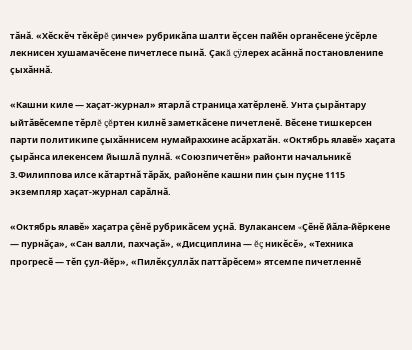тăнă. «Хĕскĕч тĕкĕрĕ çинче» рубрикăпа шалти ĕçсен пайĕн органĕсене ÿсĕрле лекнисен хушамачĕсене пичетлесе пынă. Çакă çÿлерех асăннă постановленипе çыхăннă.

«Кашни киле — хаçат-журнал» ятарлă страница хатĕрленĕ. Унта çырăнтару ыйтăвĕсемпе тĕрлĕ çĕртен килнĕ заметкăсене пичетленĕ. Вĕсене тишкерсен парти политикипе çыхăннисем нумайраххине асăрхатăн. «Октябрь ялавĕ» хаçата çырăнса илекенсем йышлă пулнă. «Союзпичетĕн» районти начальникĕ З.Филиппова илсе кăтартнă тăрăх, районĕпе кашни пин çын пуçне 1115 экземпляр хаçат-журнал сарăлнă.

«Октябрь ялавĕ» хаçатра çĕнĕ рубрикăсем уçнă. Вулакансем «Çĕнĕ йăла-йĕркене — пурнăçа», «Сан валли, пахчаçă», «Дисциплина — ĕç никĕсĕ», «Техника прогресĕ — тĕп çул-йĕр», «Пилĕкçуллăх паттăрĕсем» ятсемпе пичетленнĕ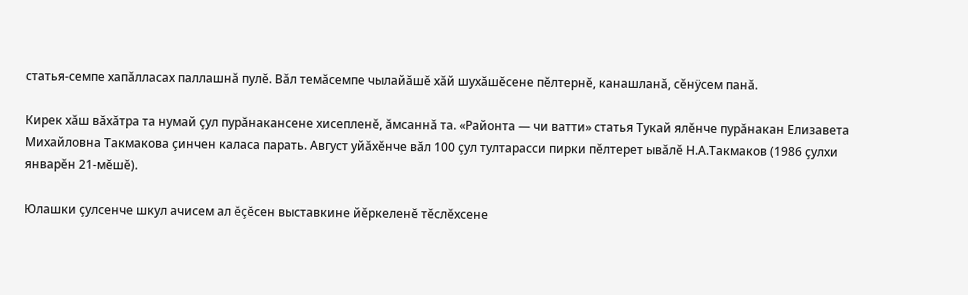статья-семпе хапăлласах паллашнă пулĕ. Вăл темăсемпе чылайăшĕ хăй шухăшĕсене пĕлтернĕ, канашланă, сĕнÿсем панă.

Кирек хăш вăхăтра та нумай çул пурăнакансене хисепленĕ, ăмсаннă та. «Районта — чи ватти» статья Тукай ялĕнче пурăнакан Елизавета Михайловна Такмакова çинчен каласа парать. Август уйăхĕнче вăл 100 çул тултарасси пирки пĕлтерет ывăлĕ Н.А.Такмаков (1986 çулхи январĕн 21-мĕшĕ).

Юлашки çулсенче шкул ачисем ал ĕçĕсен выставкине йĕркеленĕ тĕслĕхсене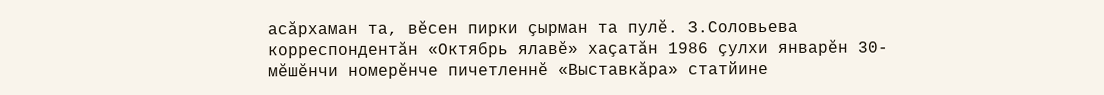асăрхаман та, вĕсен пирки çырман та пулĕ. З.Соловьева корреспондентăн «Октябрь ялавĕ» хаçатăн 1986 çулхи январĕн 30-мĕшĕнчи номерĕнче пичетленнĕ «Выставкăра» статйине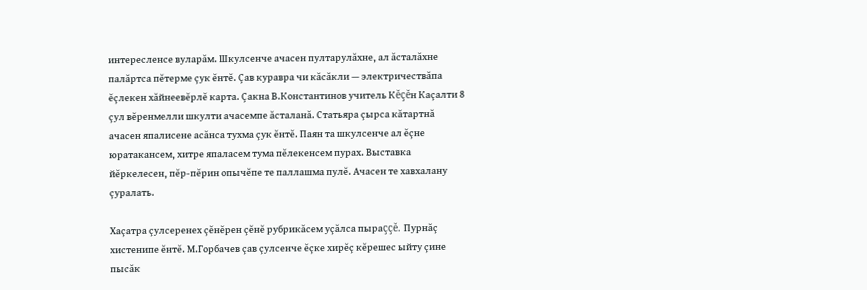интересленсе вуларăм. Шкулсенче ачасен пултарулăхне, ал ăсталăхне палăртса пĕтерме çук ĕнтĕ. Çав куравра чи кăсăкли — электричествăпа ĕçлекен хăйнеевĕрлĕ карта. Çакна В.Константинов учитель Кĕçĕн Каçалти 8 çул вĕренмелли шкулти ачасемпе ăсталанă. Статьяра çырса кăтартнă ачасен япалисене асăнса тухма çук ĕнтĕ. Паян та шкулсенче ал ĕçне юратакансем, хитре япаласем тума пĕлекенсем пурах. Выставка йĕркелесен, пĕр-пĕрин опычĕпе те паллашма пулĕ. Ачасен те хавхалану çуралать.

Хаçатра çулсеренех çĕнĕрен çĕнĕ рубрикăсем уçăлса пыраççĕ. Пурнăç хистенипе ĕнтĕ. М.Горбачев çав çулсенче ĕçке хирĕç кĕрешес ыйту çине пысăк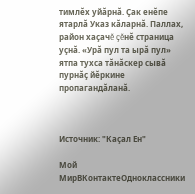тимлĕх уйăрнă. Çак енĕпе ятарлă Указ кăларнă. Паллах, район хаçачĕ çĕнĕ страница уçнă. «Урă пул та ырă пул» ятпа тухса тăнăскер сывă пурнăç йĕркине пропагандăланă.



Источник: "Каçал Ен"

Мой МирВКонтактеОдноклассники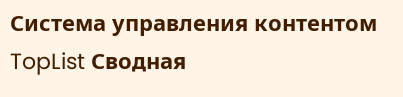Система управления контентом
TopList Сводная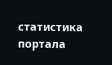статистика портала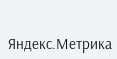Яндекс.Метрика